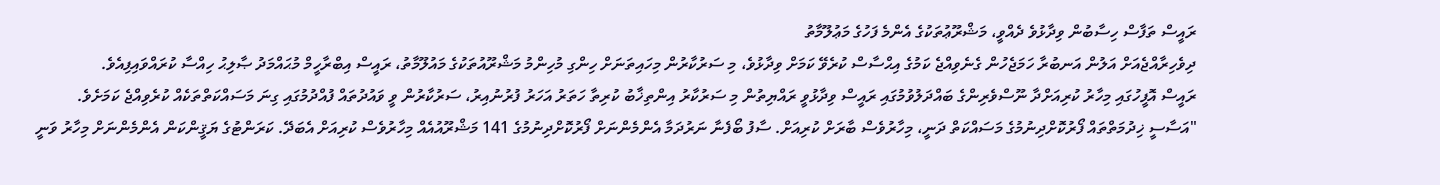ރައީސް ތަފާސް ހިސާބުން ވިދާޅުވެ ދެއްވީ، މަޝްރޫޢުތަކުގެ އެންމެ ފަހުގެ މަޢުލޫމާތު
ދިވެހިރާއްޖެއަށް އަލުން އަނބުރާ ހަމަޖެހުން ގެނެވިއްޖެ ކަމުގެ އިޙްސާސް ކުރެވޭ ކަމަށް ވިދާޅުވެ، މި ސަރުކާރުން މިހައިތަނަށް ހިންގި މުހިންމު މަޝްރޫއުތަކުގެ މައުލޫމާތު، ރައީސް އިބްރާހީމް މުޙައްމަދު ޞާލިޙު ހިއްސާ ކުރައްވައިފިއެވެ.
ރައީސް އޮފީހުގައި މިހާރު ކުރިއަށްދާ ނޫސްވެރިންގެ ބައްދަލުވުމުގައި ރައީސް ވިދާޅުވީ ރައްޔިތުން މި ސަރުކާރު އިންތިޚާބު ކުރިތާ ހަތަރު އަހަރު ފުރުނުއިރު، ސަރުކާރުން ވީ ވައުދުތައް ފުއްދުމުގައި ގިނަ މަސައްކަތްތަކެއް ކުރެވިއްޖެ ކަމަށެވެ.
"އަސާސީ ޚިދުމަތްތައް ފޯރުކޮށްދިނުމުގެ މަސައްކަތް ދަނީ، މިހާރުވެސް ބާރަށް ކުރިއަށް. ސާފު ބޯފެނާ ނަރުދަމާ އެންމެންނަށް ފޯރުކޮށްދިނުމުގެ 141 މަޝްރޫއުއެއް މިހާރުވެސް ކުރިއަށް އެބަދޭ. ކަރަންޓުގެ ޔަޤީންކަން އެންމެންނަށް މިހާރު ވަނީ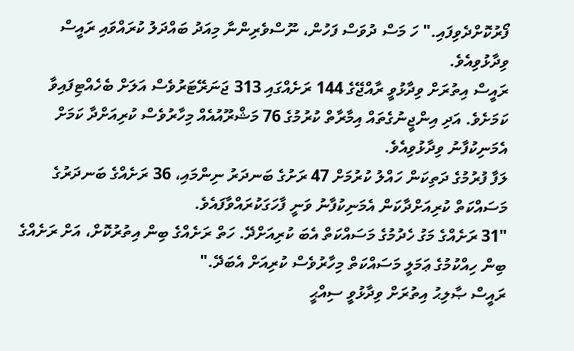ފޯރުކޮށްދެވިފައި." ހަ މަސް ދުވަސް ފަހުން، ނޫސްވެރިންނާ މިއަދު ބައްދަލު ކުރައްވައި ރައީސް ވިދާޅުވިއެވެ.
ރައީސް އިތުރަށް ވިދާޅުވީ ރާއްޖޭގެ 144 ރަށެއްގައި 313 ޖަނަރޭޓަރުވެސް އަލަށް ބެހެއްޓިފައިވާ ކަމަށެވެ. އަދި އިންޖީނުގެތައް އިމާރާތް ކުރުމުގެ 76 މަޝްރޫއުއެއް މިހާރުވެސް ކުރިއަށްދާ ކަމަށް އެމަނިކުފާނު ވިދާޅުވިއެވެ.
ލަފާ ފުރުމުގެ ދަތިކަން ހައްލު ކުރުމަށް 47 ރަށުގެ ބަނދަރު ނިންމައި، 36 ރަށެއްގެ ބަނދަރުގެ މަސައްކަތް ކުރިއަށްދާކަން އެމަނިކުފާނު ވަނީ ފާހަގަކުރައްވާފައެވެ.
"31 ރަށެއްގެ މަގު ހެދުމުގެ މަސައްކަތް އެބަ ކުރިއަށްދޭ. ހަތް ރަށެއްގެ ބިން އިތުރުކޮށް، އަށް ރަށެއްގެ ބިން ހިއްކުމުގެ ޢަމަލީ މަސައްކަތް މިހާރުވެސް ކުރިއަށް އެބަދޭ."
ރައީސް ޞާލިޙު އިތުރަށް ވިދާޅުވީ ސިއްޙީ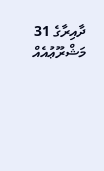ދާއިރާގެ 31 މަޝްރޫޢުއެއް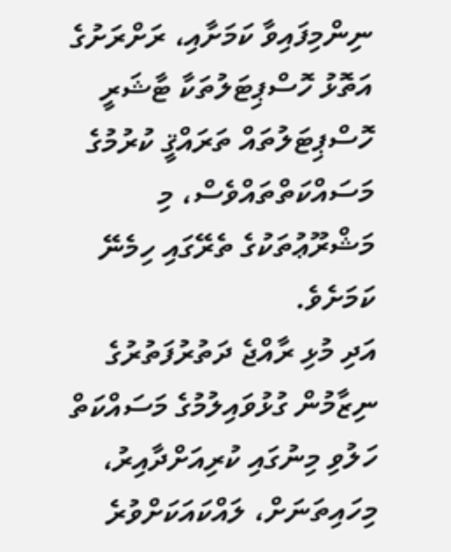ނިންމިފައިވާ ކަމަށާއި، ރަށްރަށުގެ އަތޮޅު ހޮސްޕިޓަލުތަކާ ޓާޝަރީ ހޮސްޕިޓަލުތައް ތަރައްޤީ ކުރުމުގެ މަސައްކަތްތައްވެސް، މި މަޝްރޫޢުތަކުގެ ތެރޭގައި ހިމެނޭ ކަމަށެވެ.
އަދި މުޅި ރާއްޖެ ދަތުރުފަތުރުގެ ނިޒާމުން ގުޅުވައިލުމުގެ މަސައްކަތް ހަލުވި މިނުގައި ކުރިއަށްދާއިރު، މިހައިތަނަށް، ލައްކައަކަށްވުރެ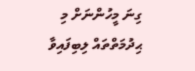ގިނަ މީހުންނަށް މި ޙިދުމަތްތައް ލިބިފައިވާ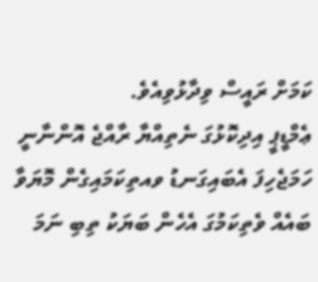ކަމަށް ރައީސް ވިދާޅުވިއެވެ.
ޢެމްޑީޕީ އިދިކޮޅުގަ ނެތިއްޔާ ރާއްޖެ އޮންނާނީ ހަމަޖެހިފަ އެބައިގަނޑު ވއތިކަމައިގެން މޮޔަވާ ބައެއް ވެތިކަމުގަ އެހެން ބަޔަކު ތިބި ނަމަ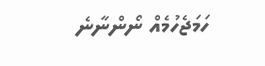ހަމަޖެހުމެއް ނޯންނާނެ